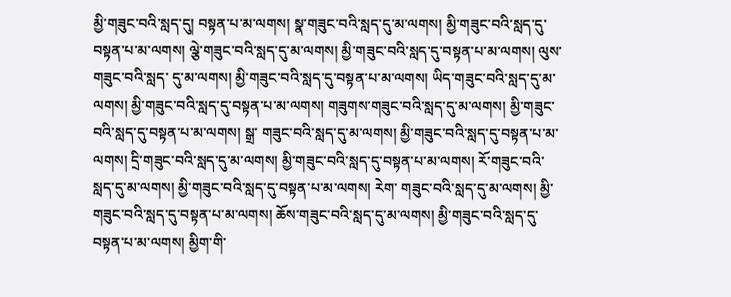མྱི་གཟུང་བའི་སླད་དུ། བསྟན་པ་མ་ལགས། སྣ་གཟུང་བའི་སླད་དུ་མ་ལགས། མྱི་གཟུང་བའི་སླད་དུ་བསྟན་པ་མ་ལགས། ལྕེ་གཟུང་བའི་སླད་དུ་མ་ལགས། མྱི་གཟུང་བའི་སླད་དུ་བསྟན་པ་མ་ལགས། ལུས་གཟུང་བའི་སླད་ དུ་མ་ལགས། མྱི་གཟུང་བའི་སླད་དུ་བསྟན་པ་མ་ལགས། ཡིད་གཟུང་བའི་སླད་དུ་མ་ལགས། མྱི་གཟུང་བའི་སླད་དུ་བསྟན་པ་མ་ལགས། གཟུགས་གཟུང་བའི་སླད་དུ་མ་ལགས། མྱི་གཟུང་བའི་སླད་དུ་བསྟན་པ་མ་ལགས། སྒྲ་ གཟུང་བའི་སླད་དུ་མ་ལགས། མྱི་གཟུང་བའི་སླད་དུ་བསྟན་པ་མ་ལགས། དྲི་གཟུང་བའི་སླད་དུ་མ་ལགས། མྱི་གཟུང་བའི་སླད་དུ་བསྟན་པ་མ་ལགས། རོ་གཟུང་བའི་སླད་དུ་མ་ལགས། མྱི་གཟུང་བའི་སླད་དུ་བསྟན་པ་མ་ལགས། རེག་ གཟུང་བའི་སླད་དུ་མ་ལགས། མྱི་གཟུང་བའི་སླད་དུ་བསྟན་པ་མ་ལགས། ཆོས་གཟུང་བའི་སླད་དུ་མ་ལགས། མྱི་གཟུང་བའི་སླད་དུ་བསྟན་པ་མ་ལགས། མྱིག་གི་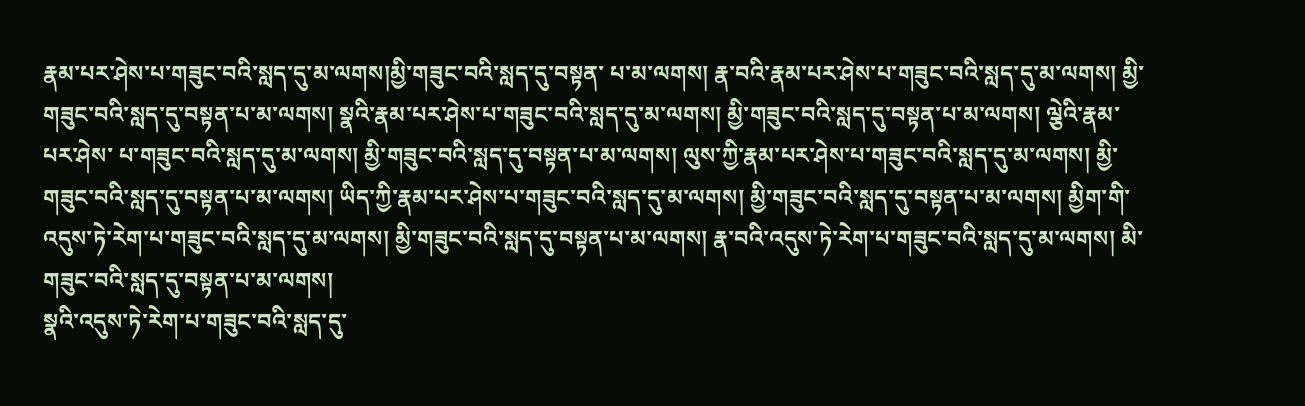རྣམ་པར་ཤེས་པ་གཟུང་བའི་སླད་དུ་མ་ལགས།མྱི་གཟུང་བའི་སླད་དུ་བསྟན་ པ་མ་ལགས། རྣ་བའི་རྣམ་པར་ཤེས་པ་གཟུང་བའི་སླད་དུ་མ་ལགས། མྱི་གཟུང་བའི་སླད་དུ་བསྟན་པ་མ་ལགས། སྣའི་རྣམ་པར་ཤེས་པ་གཟུང་བའི་སླད་དུ་མ་ལགས། མྱི་གཟུང་བའི་སླད་དུ་བསྟན་པ་མ་ལགས། ལྕེའི་རྣམ་པར་ཤེས་ པ་གཟུང་བའི་སླད་དུ་མ་ལགས། མྱི་གཟུང་བའི་སླད་དུ་བསྟན་པ་མ་ལགས། ལུས་ཀྱི་རྣམ་པར་ཤེས་པ་གཟུང་བའི་སླད་དུ་མ་ལགས། མྱི་གཟུང་བའི་སླད་དུ་བསྟན་པ་མ་ལགས། ཡིད་ཀྱི་རྣམ་པར་ཤེས་པ་གཟུང་བའི་སླད་དུ་མ་ལགས། མྱི་གཟུང་བའི་སླད་དུ་བསྟན་པ་མ་ལགས། མྱིག་གི་འདུས་ཏེ་རེག་པ་གཟུང་བའི་སླད་དུ་མ་ལགས། མྱི་གཟུང་བའི་སླད་དུ་བསྟན་པ་མ་ལགས། རྣ་བའི་འདུས་ཏེ་རེག་པ་གཟུང་བའི་སླད་དུ་མ་ལགས། མི་གཟུང་བའི་སླད་དུ་བསྟན་པ་མ་ལགས།
སྣའི་འདུས་ཏེ་རེག་པ་གཟུང་བའི་སླད་དུ་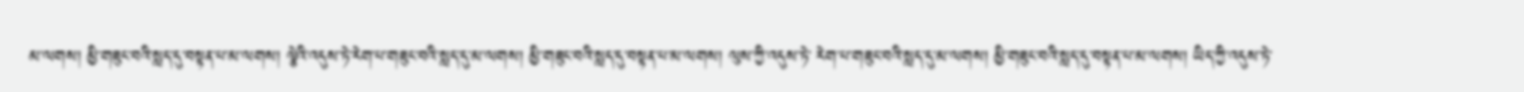མ་ལགས། མྱི་གཟུང་བའི་སླད་དུ་བསྟན་པ་མ་ལགས། ལྕེའི་འདུས་ཏེ་རེག་པ་གཟུང་བའི་སླད་དུ་མ་ལགས། མྱི་གཟུང་བའི་སླད་དུ་བསྟན་པ་མ་ལགས། ལུས་ཀྱི་འདུས་ཏེ་ རེག་པ་གཟུང་བའི་སླད་དུ་མ་ལགས། མྱི་གཟུང་བའི་སླད་དུ་བསྟན་པ་མ་ལགས། ཡིད་ཀྱི་འདུས་ཏེ་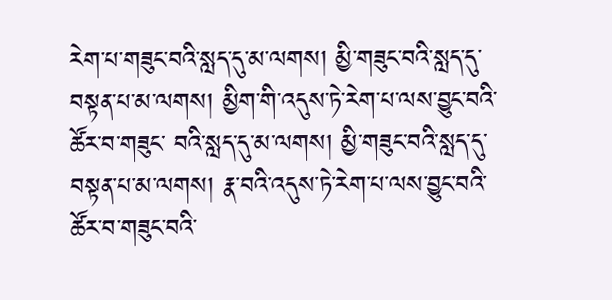རེག་པ་གཟུང་བའི་སླད་དུ་མ་ལགས། མྱི་གཟུང་བའི་སླད་དུ་བསྟན་པ་མ་ལགས། མྱིག་གི་འདུས་ཏེ་རེག་པ་ལས་བྱུང་བའི་ཚོར་བ་གཟུང་ བའི་སླད་དུ་མ་ལགས། མྱི་གཟུང་བའི་སླད་དུ་བསྟན་པ་མ་ལགས། རྣ་བའི་འདུས་ཏེ་རེག་པ་ལས་བྱུང་བའི་ཚོར་བ་གཟུང་བའི་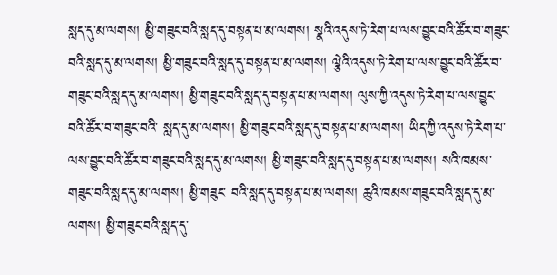སླད་དུ་མ་ལགས། མྱི་གཟུང་བའི་སླད་དུ་བསྟན་པ་མ་ལགས། སྣའི་འདུས་ཏེ་རེག་པ་ལས་བྱུང་བའི་ཚོར་བ་གཟུང་ བའི་སླད་དུ་མ་ལགས། མྱི་གཟུང་བའི་སླད་དུ་བསྟན་པ་མ་ལགས། ལྕེའི་འདུས་ཏེ་རེག་པ་ལས་བྱུང་བའི་ཚོར་བ་གཟུང་བའི་སླད་དུ་མ་ལགས། མྱི་གཟུང་བའི་སླད་དུ་བསྟན་པ་མ་ལགས། ལུས་ཀྱི་འདུས་ཏེ་རེག་པ་ལས་བྱུང་བའི་ཚོར་བ་གཟུང་བའི་ སླད་དུ་མ་ལགས། མྱི་གཟུང་བའི་སླད་དུ་བསྟན་པ་མ་ལགས། ཡིད་ཀྱི་འདུས་ཏེ་རེག་པ་ལས་བྱུང་བའི་ཚོར་བ་གཟུང་བའི་སླད་དུ་མ་ལགས། མྱི་གཟུང་བའི་སླད་དུ་བསྟན་པ་མ་ལགས། སའི་ཁམས་གཟུང་བའི་སླད་དུ་མ་ལགས། མྱི་གཟུང་ བའི་སླད་དུ་བསྟན་པ་མ་ལགས། ཆུའི་ཁམས་གཟུང་བའི་སླད་དུ་མ་ལགས། མྱི་གཟུང་བའི་སླད་དུ་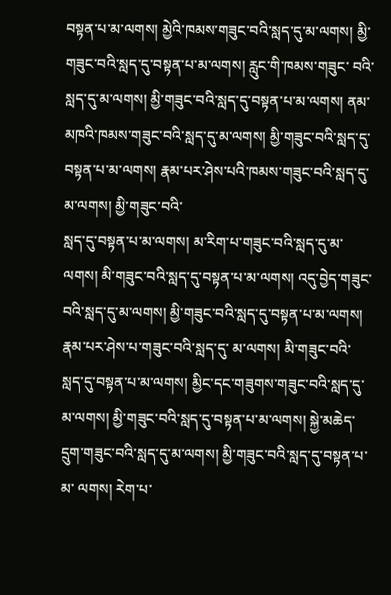བསྟན་པ་མ་ལགས། མྱེའི་ཁམས་གཟུང་བའི་སླད་དུ་མ་ལགས། མྱི་གཟུང་བའི་སླད་དུ་བསྟན་པ་མ་ལགས། རླུང་གི་ཁམས་གཟུང་ བའི་སླད་དུ་མ་ལགས། མྱི་གཟུང་བའི་སླད་དུ་བསྟན་པ་མ་ལགས། ནམ་མཁའི་ཁམས་གཟུང་བའི་སླད་དུ་མ་ལགས། མྱི་གཟུང་བའི་སླད་དུ་བསྟན་པ་མ་ལགས། རྣམ་པར་ཤེས་པའི་ཁམས་གཟུང་བའི་སླད་དུ་མ་ལགས། མྱི་གཟུང་བའི་
སླད་དུ་བསྟན་པ་མ་ལགས། མ་རིག་པ་གཟུང་བའི་སླད་དུ་མ་ལགས། མི་གཟུང་བའི་སླད་དུ་བསྟན་པ་མ་ལགས། འདུ་བྱེད་གཟུང་བའི་སླད་དུ་མ་ལགས། མྱི་གཟུང་བའི་སླད་དུ་བསྟན་པ་མ་ལགས། རྣམ་པར་ཤེས་པ་གཟུང་བའི་སླད་དུ་ མ་ལགས། མི་གཟུང་བའི་སླད་དུ་བསྟན་པ་མ་ལགས། མྱིང་དང་གཟུགས་གཟུང་བའི་སླད་དུ་མ་ལགས། མྱི་གཟུང་བའི་སླད་དུ་བསྟན་པ་མ་ལགས། སྐྱེ་མཆེད་དྲུག་གཟུང་བའི་སླད་དུ་མ་ལགས། མྱི་གཟུང་བའི་སླད་དུ་བསྟན་པ་མ་ ལགས། རེག་པ་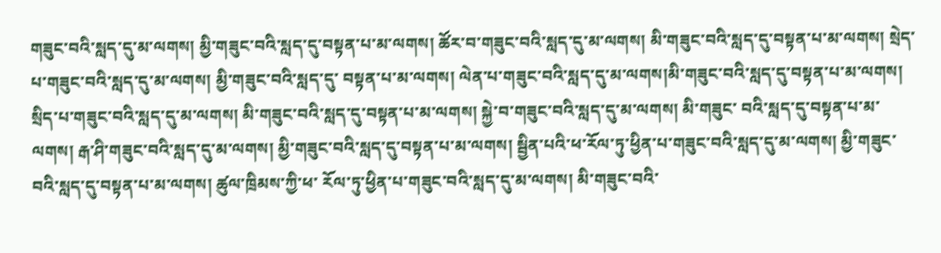གཟུང་བའི་སླད་དུ་མ་ལགས། མྱི་གཟུང་བའི་སླད་དུ་བསྟན་པ་མ་ལགས། ཚོར་བ་གཟུང་བའི་སླད་དུ་མ་ལགས། མི་གཟུང་བའི་སླད་དུ་བསྟན་པ་མ་ལགས། སྲེད་པ་གཟུང་བའི་སླད་དུ་མ་ལགས། མྱི་གཟུང་བའི་སླད་དུ་ བསྟན་པ་མ་ལགས། ལེན་པ་གཟུང་བའི་སླད་དུ་མ་ལགས།མི་གཟུང་བའི་སླད་དུ་བསྟན་པ་མ་ལགས། སྲིད་པ་གཟུང་བའི་སླད་དུ་མ་ལགས། མི་གཟུང་བའི་སླད་དུ་བསྟན་པ་མ་ལགས། སྐྱེ་བ་གཟུང་བའི་སླད་དུ་མ་ལགས། མི་གཟུང་ བའི་སླད་དུ་བསྟན་པ་མ་ལགས། རྒ་ཤི་གཟུང་བའི་སླད་དུ་མ་ལགས། མྱི་གཟུང་བའི་སླད་དུ་བསྟན་པ་མ་ལགས། སྦྱིན་པའི་ཕ་རོལ་ཏུ་ཕྱིན་པ་གཟུང་བའི་སླད་དུ་མ་ལགས། མྱི་གཟུང་བའི་སླད་དུ་བསྟན་པ་མ་ལགས། ཚུལ་ཁྲིམས་ཀྱི་ཕ་ རོལ་ཏུ་ཕྱིན་པ་གཟུང་བའི་སླད་དུ་མ་ལགས། མི་གཟུང་བའི་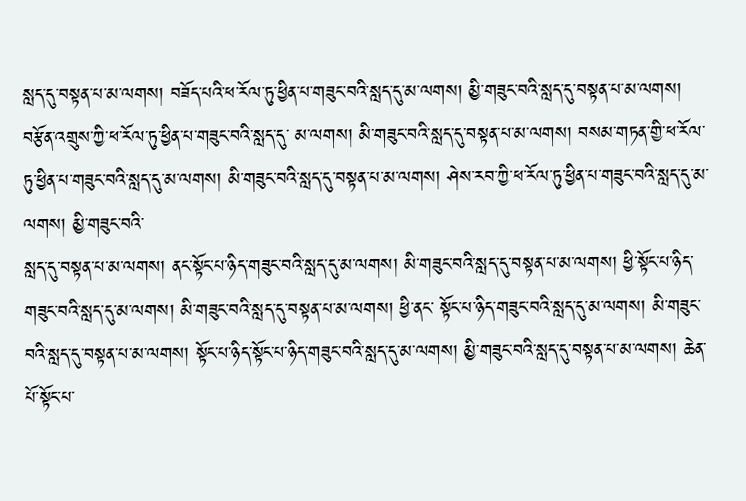སླད་དུ་བསྟན་པ་མ་ལགས། བཟོད་པའི་ཕ་རོལ་ཏུ་ཕྱིན་པ་གཟུང་བའི་སླད་དུ་མ་ལགས། མྱི་གཟུང་བའི་སླད་དུ་བསྟན་པ་མ་ལགས། བརྩོན་འགྲུས་ཀྱི་ཕ་རོལ་ཏུ་ཕྱིན་པ་གཟུང་བའི་སླད་དུ་ མ་ལགས། མི་གཟུང་བའི་སླད་དུ་བསྟན་པ་མ་ལགས། བསམ་གཏན་གྱི་ཕ་རོལ་ཏུ་ཕྱིན་པ་གཟུང་བའི་སླད་དུ་མ་ལགས། མི་གཟུང་བའི་སླད་དུ་བསྟན་པ་མ་ལགས། ཤེས་རབ་ཀྱི་ཕ་རོལ་ཏུ་ཕྱིན་པ་གཟུང་བའི་སླད་དུ་མ་ལགས། མྱི་གཟུང་བའི་
སླད་དུ་བསྟན་པ་མ་ལགས། ནང་སྟོང་པ་ཉིད་གཟུང་བའི་སླད་དུ་མ་ལགས། མི་གཟུང་བའི་སླད་དུ་བསྟན་པ་མ་ལགས། ཕྱི་སྟོང་པ་ཉིད་གཟུང་བའི་སླད་དུ་མ་ལགས། མི་གཟུང་བའི་སླད་དུ་བསྟན་པ་མ་ལགས། ཕྱི་ནང་ སྟོང་པ་ཉིད་གཟུང་བའི་སླད་དུ་མ་ལགས། མི་གཟུང་བའི་སླད་དུ་བསྟན་པ་མ་ལགས། སྟོང་པ་ཉིད་སྟོང་པ་ཉིད་གཟུང་བའི་སླད་དུ་མ་ལགས། མྱི་གཟུང་བའི་སླད་དུ་བསྟན་པ་མ་ལགས། ཆེན་པོ་སྟོང་པ་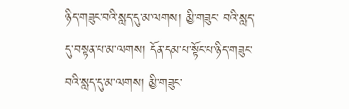ཉིད་གཟུང་བའི་སླད་དུ་མ་ལགས། མྱི་གཟུང་ བའི་སླད་དུ་བསྟན་པ་མ་ལགས། དོན་དམ་པ་སྟོང་པ་ཉིད་གཟུང་བའི་སླད་དུ་མ་ལགས། མྱི་གཟུང་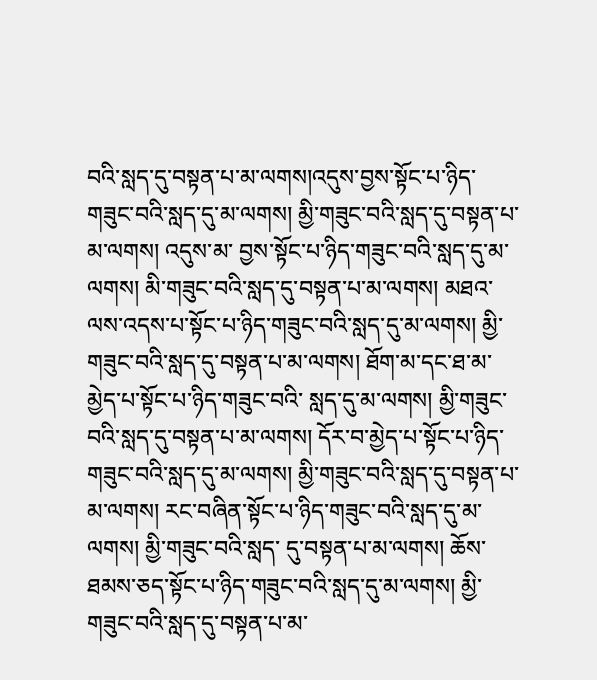བའི་སླད་དུ་བསྟན་པ་མ་ལགས།འདུས་བྱས་སྟོང་པ་ཉིད་གཟུང་བའི་སླད་དུ་མ་ལགས། མྱི་གཟུང་བའི་སླད་དུ་བསྟན་པ་མ་ལགས། འདུས་མ་ བྱས་སྟོང་པ་ཉིད་གཟུང་བའི་སླད་དུ་མ་ལགས། མི་གཟུང་བའི་སླད་དུ་བསྟན་པ་མ་ལགས། མཐའ་ལས་འདས་པ་སྟོང་པ་ཉིད་གཟུང་བའི་སླད་དུ་མ་ལགས། མྱི་གཟུང་བའི་སླད་དུ་བསྟན་པ་མ་ལགས། ཐོག་མ་དང་ཐ་མ་མྱེད་པ་སྟོང་པ་ཉིད་གཟུང་བའི་ སླད་དུ་མ་ལགས། མྱི་གཟུང་བའི་སླད་དུ་བསྟན་པ་མ་ལགས། དོར་བ་མྱེད་པ་སྟོང་པ་ཉིད་གཟུང་བའི་སླད་དུ་མ་ལགས། མྱི་གཟུང་བའི་སླད་དུ་བསྟན་པ་མ་ལགས། རང་བཞིན་སྟོང་པ་ཉིད་གཟུང་བའི་སླད་དུ་མ་ལགས། མྱི་གཟུང་བའི་སླད་ དུ་བསྟན་པ་མ་ལགས། ཆོས་ཐམས་ཅད་སྟོང་པ་ཉིད་གཟུང་བའི་སླད་དུ་མ་ལགས། མྱི་གཟུང་བའི་སླད་དུ་བསྟན་པ་མ་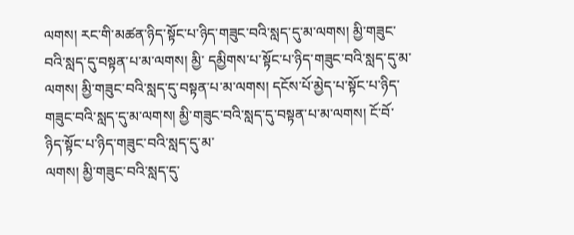ལགས། རང་གི་མཚན་ཉིད་སྟོང་པ་ཉིད་གཟུང་བའི་སླད་དུ་མ་ལགས། མྱི་གཟུང་བའི་སླད་དུ་བསྟན་པ་མ་ལགས། མྱི་ དམྱིགས་པ་སྟོང་པ་ཉིད་གཟུང་བའི་སླད་དུ་མ་ལགས། མྱི་གཟུང་བའི་སླད་དུ་བསྟན་པ་མ་ལགས། དངོས་པོ་མྱེད་པ་སྟོང་པ་ཉིད་གཟུང་བའི་སླད་དུ་མ་ལགས། མྱི་གཟུང་བའི་སླད་དུ་བསྟན་པ་མ་ལགས། ངོ་བོ་ཉིད་སྟོང་པ་ཉིད་གཟུང་བའི་སླད་དུ་མ་
ལགས། མྱི་གཟུང་བའི་སླད་དུ་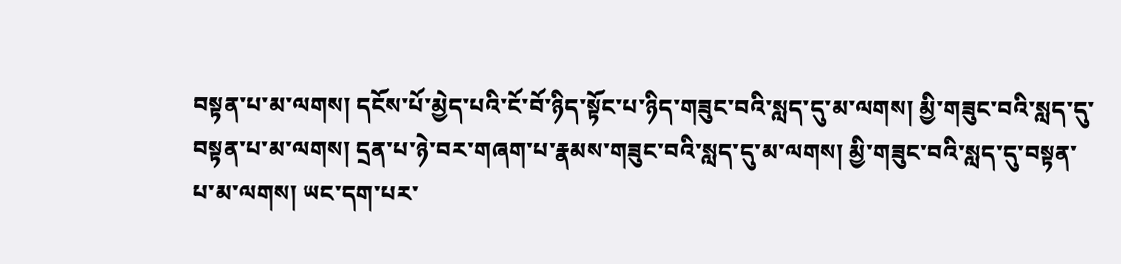བསྟན་པ་མ་ལགས། དངོས་པོ་མྱེད་པའི་ངོ་བོ་ཉིད་སྟོང་པ་ཉིད་གཟུང་བའི་སླད་དུ་མ་ལགས། མྱི་གཟུང་བའི་སླད་དུ་བསྟན་པ་མ་ལགས། དྲན་པ་ཉེ་བར་གཞག་པ་རྣམས་གཟུང་བའི་སླད་དུ་མ་ལགས། མྱི་གཟུང་བའི་སླད་དུ་བསྟན་ པ་མ་ལགས། ཡང་དག་པར་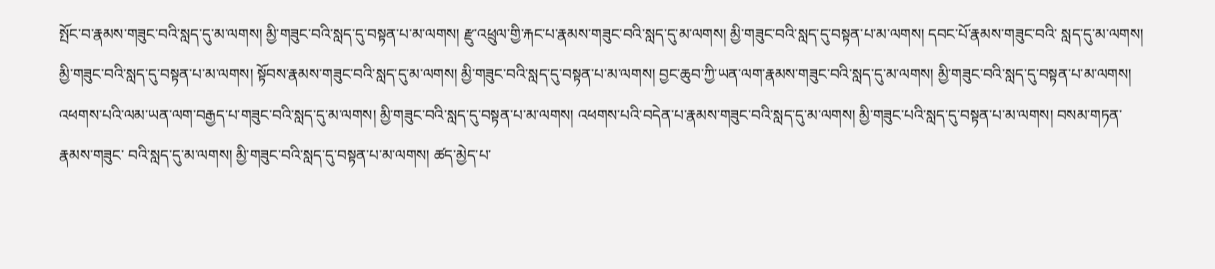སྤོང་བ་རྣམས་གཟུང་བའི་སླད་དུ་མ་ལགས། མྱི་གཟུང་བའི་སླད་དུ་བསྟན་པ་མ་ལགས། རྫུ་འཕྲུལ་གྱི་རྐང་པ་རྣམས་གཟུང་བའི་སླད་དུ་མ་ལགས། མྱི་གཟུང་བའི་སླད་དུ་བསྟན་པ་མ་ལགས། དབང་པོ་རྣམས་གཟུང་བའི་ སླད་དུ་མ་ལགས། མྱི་གཟུང་བའི་སླད་དུ་བསྟན་པ་མ་ལགས། སྟོབས་རྣམས་གཟུང་བའི་སླད་དུ་མ་ལགས། མྱི་གཟུང་བའི་སླད་དུ་བསྟན་པ་མ་ལགས། བྱང་ཆུབ་ཀྱི་ཡན་ལག་རྣམས་གཟུང་བའི་སླད་དུ་མ་ལགས། མྱི་གཟུང་བའི་སླད་དུ་བསྟན་པ་མ་ལགས། འཕགས་པའི་ལམ་ཡན་ལག་བརྒྱད་པ་གཟུང་བའི་སླད་དུ་མ་ལགས། མྱི་གཟུང་བའི་སླད་དུ་བསྟན་པ་མ་ལགས། འཕགས་པའི་བདེན་པ་རྣམས་གཟུང་བའི་སླད་དུ་མ་ལགས། མྱི་གཟུང་པའི་སླད་དུ་བསྟན་པ་མ་ལགས། བསམ་གཏན་རྣམས་གཟུང་ བའི་སླད་དུ་མ་ལགས། མྱི་གཟུང་བའི་སླད་དུ་བསྟན་པ་མ་ལགས། ཚད་མྱེད་པ་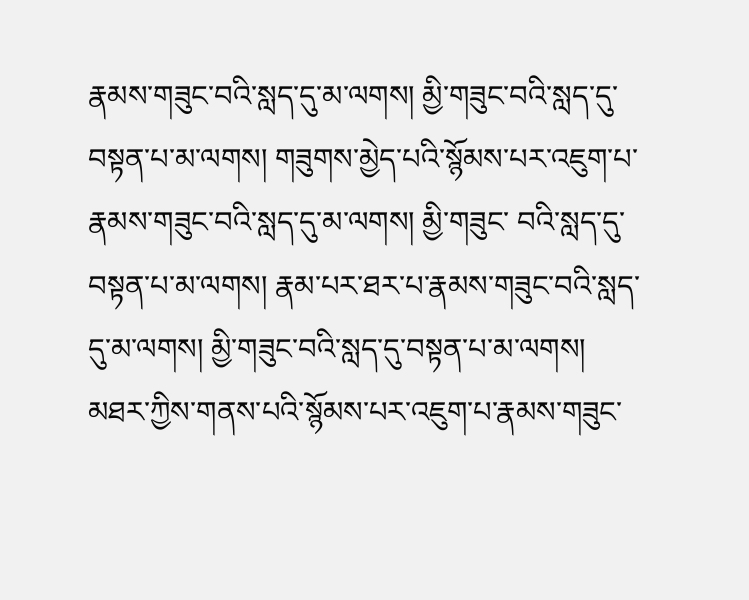རྣམས་གཟུང་བའི་སླད་དུ་མ་ལགས། མྱི་གཟུང་བའི་སླད་དུ་བསྟན་པ་མ་ལགས། གཟུགས་མྱེད་པའི་སྙོམས་པར་འཇུག་པ་རྣམས་གཟུང་བའི་སླད་དུ་མ་ལགས། མྱི་གཟུང་ བའི་སླད་དུ་བསྟན་པ་མ་ལགས། རྣམ་པར་ཐར་པ་རྣམས་གཟུང་བའི་སླད་དུ་མ་ལགས། མྱི་གཟུང་བའི་སླད་དུ་བསྟན་པ་མ་ལགས། མཐར་ཀྱིས་གནས་པའི་སྙོམས་པར་འཇུག་པ་རྣམས་གཟུང་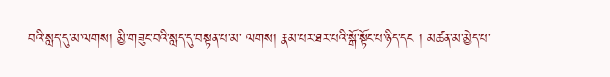བའི་སླད་དུ་མ་ལགས། མྱི་གཟུང་བའི་སླད་དུ་བསྟན་པ་མ་ ལགས། རྣམ་པར་ཐར་པའི་སྒོ་སྟོང་པ་ཉིད་དང ། མཚན་མ་མྱེད་པ་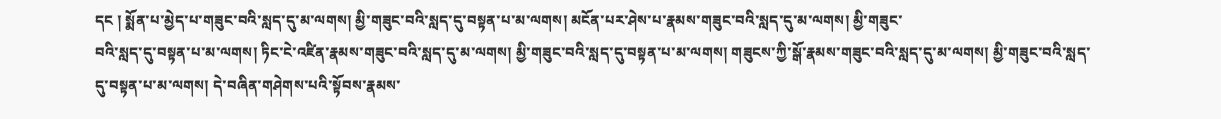དང ། སྨོན་པ་མྱེད་པ་གཟུང་བའི་སླད་དུ་མ་ལགས། མྱི་གཟུང་བའི་སླད་དུ་བསྟན་པ་མ་ལགས། མངོན་པར་ཤེས་པ་རྣམས་གཟུང་བའི་སླད་དུ་མ་ལགས། མྱི་གཟུང་
བའི་སླད་དུ་བསྟན་པ་མ་ལགས། ཏིང་ངེ་འཛིན་རྣམས་གཟུང་བའི་སླད་དུ་མ་ལགས། མྱི་གཟུང་བའི་སླད་དུ་བསྟན་པ་མ་ལགས། གཟུངས་ཀྱི་སྒོ་རྣམས་གཟུང་བའི་སླད་དུ་མ་ལགས། མྱི་གཟུང་བའི་སླད་དུ་བསྟན་པ་མ་ལགས། དེ་བཞིན་གཤེགས་པའི་སྟོབས་རྣམས་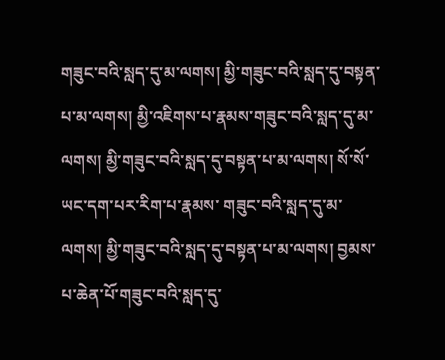གཟུང་བའི་སླད་དུ་མ་ལགས། མྱི་གཟུང་བའི་སླད་དུ་བསྟན་པ་མ་ལགས། མྱི་འཇིགས་པ་རྣམས་གཟུང་བའི་སླད་དུ་མ་ལགས། མྱི་གཟུང་བའི་སླད་དུ་བསྟན་པ་མ་ལགས། སོ་སོ་ཡང་དག་པར་རིག་པ་རྣམས་ གཟུང་བའི་སླད་དུ་མ་ལགས། མྱི་གཟུང་བའི་སླད་དུ་བསྟན་པ་མ་ལགས། བྱམས་པ་ཆེན་པོ་གཟུང་བའི་སླད་དུ་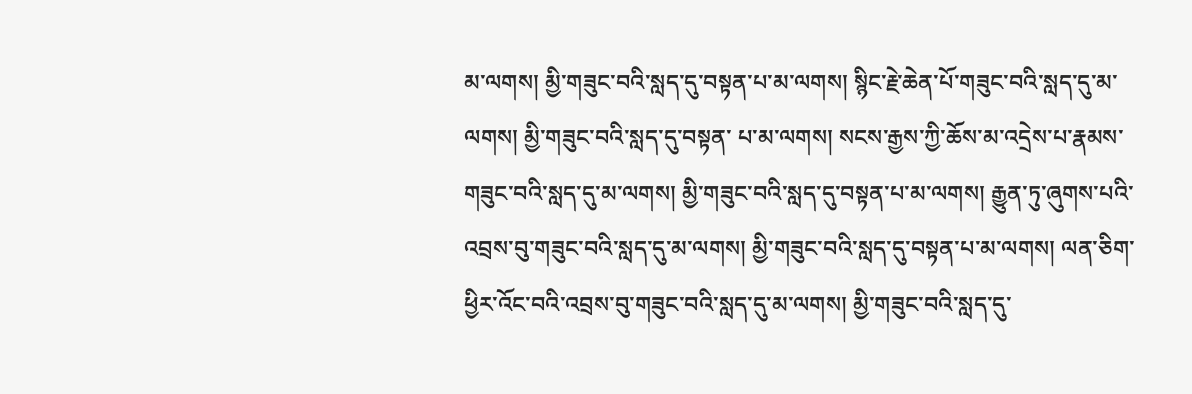མ་ལགས། མྱི་གཟུང་བའི་སླད་དུ་བསྟན་པ་མ་ལགས། སྙིང་རྗེ་ཆེན་པོ་གཟུང་བའི་སླད་དུ་མ་ལགས། མྱི་གཟུང་བའི་སླད་དུ་བསྟན་ པ་མ་ལགས། སངས་རྒྱས་ཀྱི་ཆོས་མ་འདྲེས་པ་རྣམས་གཟུང་བའི་སླད་དུ་མ་ལགས། མྱི་གཟུང་བའི་སླད་དུ་བསྟན་པ་མ་ལགས། རྒྱུན་ཏུ་ཞུགས་པའི་འབྲས་བུ་གཟུང་བའི་སླད་དུ་མ་ལགས། མྱི་གཟུང་བའི་སླད་དུ་བསྟན་པ་མ་ལགས། ལན་ཅིག་ ཕྱིར་འོང་བའི་འབྲས་བུ་གཟུང་བའི་སླད་དུ་མ་ལགས། མྱི་གཟུང་བའི་སླད་དུ་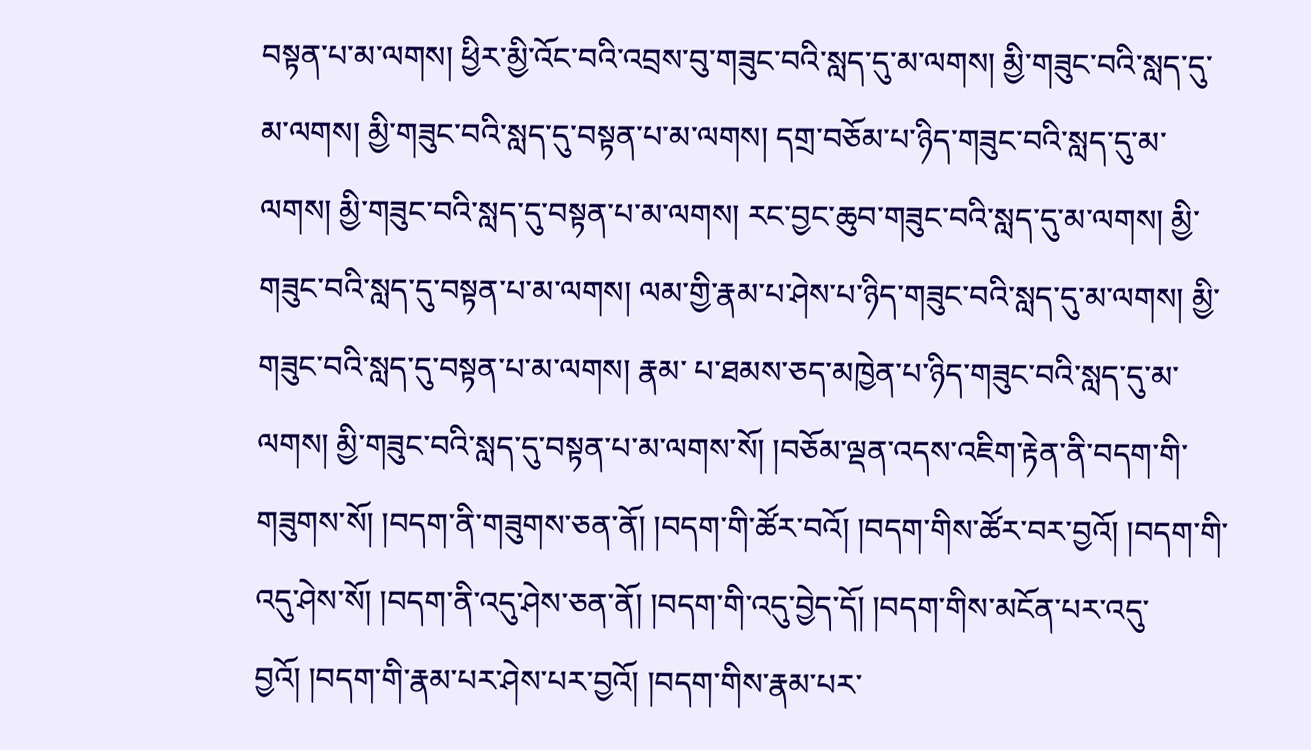བསྟན་པ་མ་ལགས། ཕྱིར་མྱི་འོང་བའི་འབྲས་བུ་གཟུང་བའི་སླད་དུ་མ་ལགས། མྱི་གཟུང་བའི་སླད་དུ་མ་ལགས། མྱི་གཟུང་བའི་སླད་དུ་བསྟན་པ་མ་ལགས། དགྲ་བཅོམ་པ་ཉིད་གཟུང་བའི་སླད་དུ་མ་ ལགས། མྱི་གཟུང་བའི་སླད་དུ་བསྟན་པ་མ་ལགས། རང་བྱང་ཆུབ་གཟུང་བའི་སླད་དུ་མ་ལགས། མྱི་གཟུང་བའི་སླད་དུ་བསྟན་པ་མ་ལགས། ལམ་གྱི་རྣམ་པ་ཤེས་པ་ཉིད་གཟུང་བའི་སླད་དུ་མ་ལགས། མྱི་གཟུང་བའི་སླད་དུ་བསྟན་པ་མ་ལགས། རྣམ་ པ་ཐམས་ཅད་མཁྱེན་པ་ཉིད་གཟུང་བའི་སླད་དུ་མ་ལགས། མྱི་གཟུང་བའི་སླད་དུ་བསྟན་པ་མ་ལགས་སོ། །བཅོམ་ལྡན་འདས་འཇིག་རྟེན་ནི་བདག་གི་གཟུགས་སོ། །བདག་ནི་གཟུགས་ཅན་ནོ། །བདག་གི་ཚོར་བའོ། །བདག་གིས་ཚོར་བར་བྱའོ། །བདག་གི་
འདུ་ཤེས་སོ། །བདག་ནི་འདུ་ཤེས་ཅན་ནོ། །བདག་གི་འདུ་བྱེད་དོ། །བདག་གིས་མངོན་པར་འདུ་བྱའོ། །བདག་གི་རྣམ་པར་ཤེས་པར་བྱའོ། །བདག་གིས་རྣམ་པར་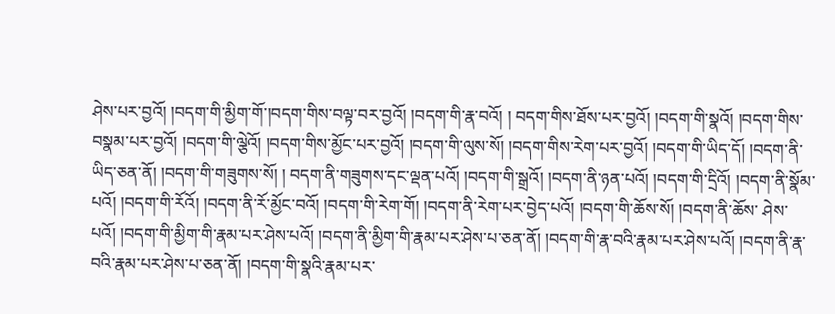ཤེས་པར་བྱའོ། །བདག་གི་མྱིག་གོ་།བདག་གིས་བལྟ་བར་བྱའོ། །བདག་གི་རྣ་བའོ། ། བདག་གིས་ཐོས་པར་བྱའོ། །བདག་གི་སྣའོ། །བདག་གིས་བསྣམ་པར་བྱའོ། །བདག་གི་ལྕེའོ། །བདག་གིས་མྱོང་པར་བྱའོ། །བདག་གི་ལུས་སོ། །བདག་གིས་རེག་པར་བྱའོ། །བདག་གི་ཡིད་དོ། །བདག་ནི་ཡིད་ཅན་ནོ། །བདག་གི་གཟུགས་སོ། ། བདག་ནི་གཟུགས་དང་ལྡན་པའོ། །བདག་གི་སྒྲའོ། །བདག་ནི་ཉན་པའོ། །བདག་གི་དྲིའོ། །བདག་ནི་སྣོམ་པའོ། །བདག་གི་རོའོ། །བདག་ནི་རོ་མྱོང་བའོ། །བདག་གི་རེག་གོ། །བདག་ནི་རེག་པར་བྱེད་པའོ། །བདག་གི་ཆོས་སོ། །བདག་ནི་ཆོས་ ཤེས་པའོ། །བདག་གི་མྱིག་གི་རྣམ་པར་ཤེས་པའོ། །བདག་ནི་མྱིག་གི་རྣམ་པར་ཤེས་པ་ཅན་ནོ། །བདག་གི་རྣ་བའི་རྣམ་པར་ཤེས་པའོ། །བདག་ནི་རྣ་བའི་རྣམ་པར་ཤེས་པ་ཅན་ནོ། །བདག་གི་སྣའི་རྣམ་པར་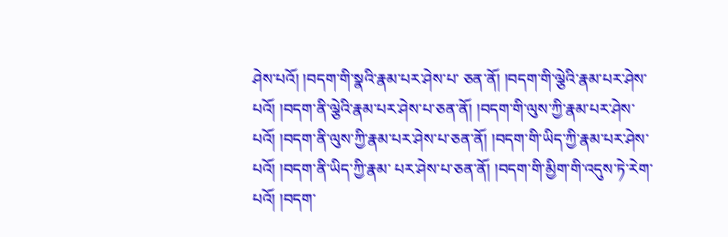ཤེས་པའོ། །བདག་གི་སྣའི་རྣམ་པར་ཤེས་པ་ ཅན་ནོ། །བདག་གི་ལྕེའི་རྣམ་པར་ཤེས་པའོ། །བདག་ནི་ལྕེའི་རྣམ་པར་ཤེས་པ་ཅན་ནོ། །བདག་གི་ལུས་ཀྱི་རྣམ་པར་ཤེས་པའོ། །བདག་ནི་ལུས་ཀྱི་རྣམ་པར་ཤེས་པ་ཅན་ནོ། །བདག་གི་ཡིད་ཀྱི་རྣམ་པར་ཤེས་པའོ། །བདག་ནི་ཡིད་ཀྱི་རྣམ་ པར་ཤེས་པ་ཅན་ནོ། །བདག་གི་མྱིག་གི་འདུས་ཏེ་རེག་པའོ། །བདག་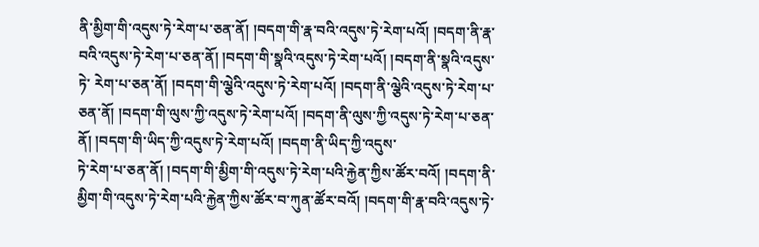ནི་མྱིག་གི་འདུས་ཏེ་རེག་པ་ཅན་ནོ། །བདག་གི་རྣ་བའི་འདུས་ཏེ་རེག་པའོ། །བདག་ནི་རྣ་བའི་འདུས་ཏེ་རེག་པ་ཅན་ནོ། །བདག་གི་སྣའི་འདུས་ཏེ་རེག་པའོ། །བདག་ནི་སྣའི་འདུས་ཏེ་ རེག་པ་ཅན་ནོ། །བདག་གི་ལྕེའི་འདུས་ཏེ་རེག་པའོ། །བདག་ནི་ལྕེའི་འདུས་ཏེ་རེག་པ་ཅན་ནོ། །བདག་གི་ལུས་ཀྱི་འདུས་ཏེ་རེག་པའོ། །བདག་ནི་ལུས་ཀྱི་འདུས་ཏེ་རེག་པ་ཅན་ནོ། །བདག་གི་ཡིད་ཀྱི་འདུས་ཏེ་རེག་པའོ། །བདག་ནི་ཡིད་ཀྱི་འདུས་
ཏེ་རེག་པ་ཅན་ནོ། །བདག་གི་མྱིག་གི་འདུས་ཏེ་རེག་པའི་རྐྱེན་ཀྱིས་ཚོར་བའོ། །བདག་ནི་མྱིག་གི་འདུས་ཏེ་རེག་པའི་རྐྱེན་ཀྱིས་ཚོར་བ་ཀུན་ཚོར་བའོ། །བདག་གི་རྣ་བའི་འདུས་ཏེ་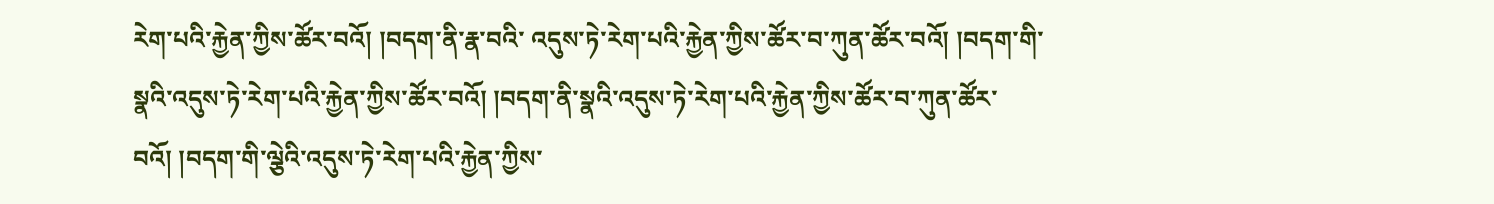རེག་པའི་རྐྱེན་ཀྱིས་ཚོར་བའོ། །བདག་ནི་རྣ་བའི་ འདུས་ཏེ་རེག་པའི་རྐྱེན་ཀྱིས་ཚོར་བ་ཀུན་ཚོར་བའོ། །བདག་གི་སྣའི་འདུས་ཏེ་རེག་པའི་རྐྱེན་ཀྱིས་ཚོར་བའོ། །བདག་ནི་སྣའི་འདུས་ཏེ་རེག་པའི་རྐྱེན་ཀྱིས་ཚོར་བ་ཀུན་ཚོར་བའོ། །བདག་གི་ལྕེའི་འདུས་ཏེ་རེག་པའི་རྐྱེན་ཀྱིས་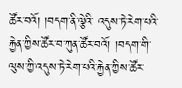ཚོར་བའོ། །བདག་ནི་ལྕེའི་ འདུས་ཏེ་རེག་པའི་རྐྱེན་ཀྱིས་ཚོར་བ་ཀུན་ཚོར་བའོ། །བདག་གི་ལུས་ཀྱི་འདུས་ཏེ་རེག་པའི་རྐྱེན་ཀྱིས་ཚོར་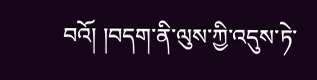བའོ། །བདག་ནི་ལུས་ཀྱི་འདུས་ཏེ་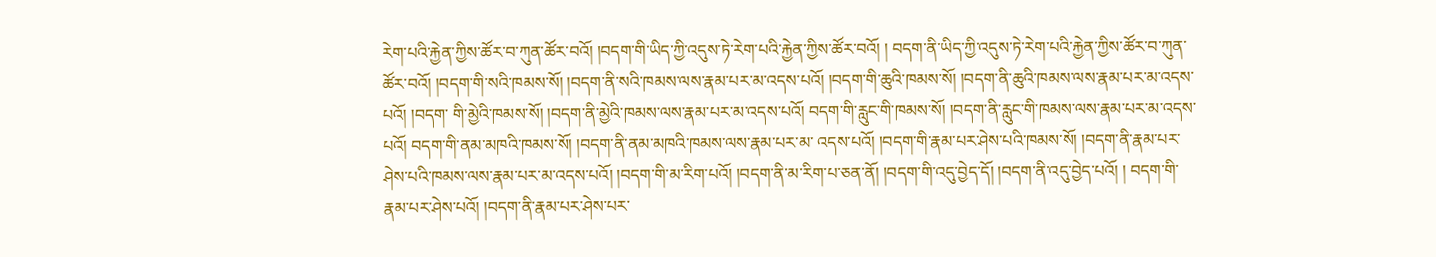རེག་པའི་རྐྱེན་ཀྱིས་ཚོར་བ་ཀུན་ཚོར་བའོ། །བདག་གི་ཡིད་ཀྱི་འདུས་ཏེ་རེག་པའི་རྐྱེན་ཀྱིས་ཚོར་བའོ། ། བདག་ནི་ཡིད་ཀྱི་འདུས་ཏེ་རེག་པའི་རྐྱེན་ཀྱིས་ཚོར་བ་ཀུན་ཚོར་བའོ། །བདག་གི་སའི་ཁམས་སོ། །བདག་ནི་སའི་ཁམས་ལས་རྣམ་པར་མ་འདས་པའོ། །བདག་གི་ཆུའི་ཁམས་སོ། །བདག་ནི་ཆུའི་ཁམས་ལས་རྣམ་པར་མ་འདས་པའོ། །བདག་ གི་མྱེའི་ཁམས་སོ། །བདག་ནི་མྱེའི་ཁམས་ལས་རྣམ་པར་མ་འདས་པའོ། བདག་གི་རླུང་གི་ཁམས་སོ། །བདག་ནི་རླུང་གི་ཁམས་ལས་རྣམ་པར་མ་འདས་པའོ། བདག་གི་ནམ་མཁའི་ཁམས་སོ། །བདག་ནི་ནམ་མཁའི་ཁམས་ལས་རྣམ་པར་མ་ འདས་པའོ། །བདག་གི་རྣམ་པར་ཤེས་པའི་ཁམས་སོ། །བདག་ནི་རྣམ་པར་ཤེས་པའི་ཁམས་ལས་རྣམ་པར་མ་འདས་པའོ། །བདག་གི་མ་རིག་པའོ། །བདག་ནི་མ་རིག་པ་ཅན་ནོ། །བདག་གི་འདུ་བྱེད་དོ། །བདག་ནི་འདུ་བྱེད་པའོ། ། བདག་གི་རྣམ་པར་ཤེས་པའོ། །བདག་ནི་རྣམ་པར་ཤེས་པར་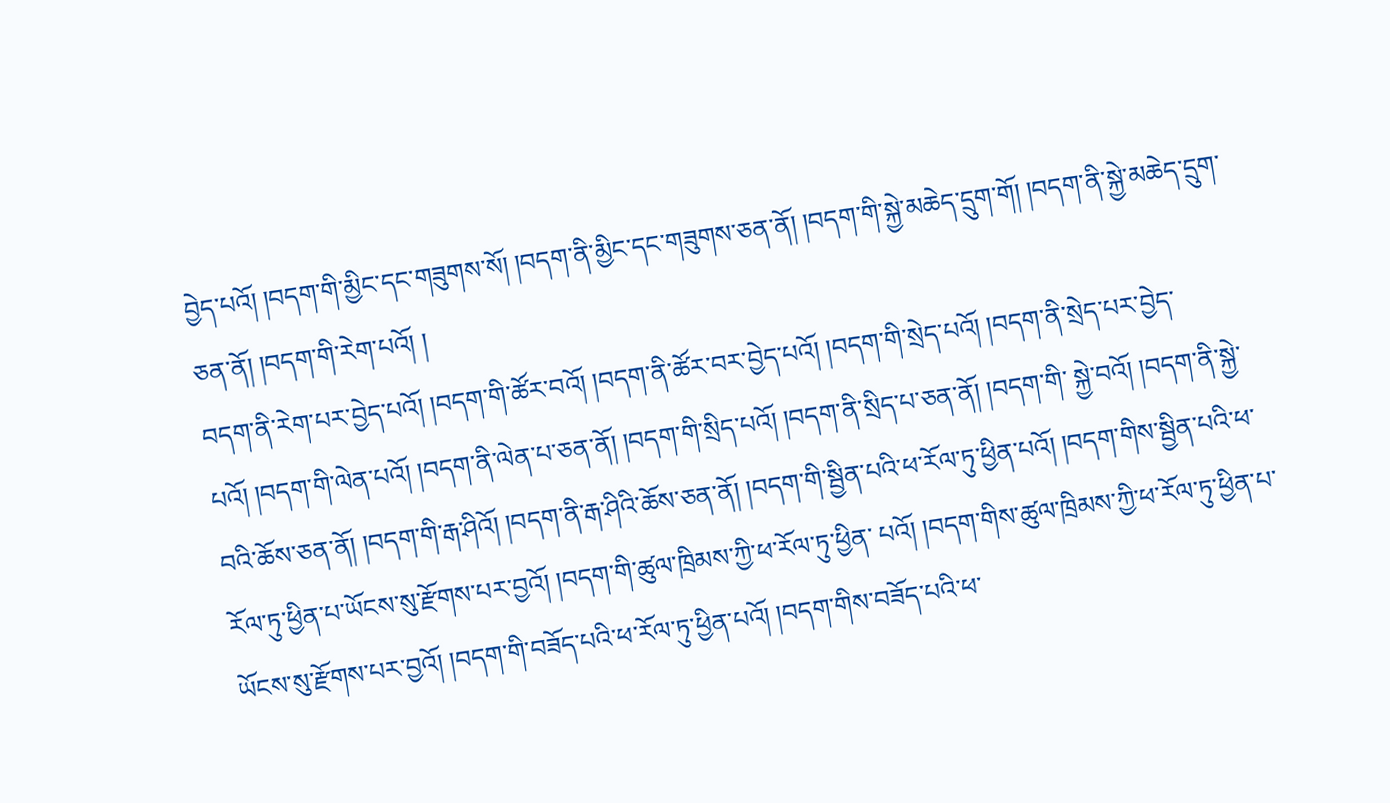བྱེད་པའོ། །བདག་གི་མྱིང་དང་གཟུགས་སོ། །བདག་ནི་མྱིང་དང་གཟུགས་ཅན་ནོ། །བདག་གི་སྐྱེ་མཆེད་དྲུག་གོ། །བདག་ནི་སྐྱེ་མཆེད་དྲུག་ཅན་ནོ། །བདག་གི་རེག་པའོ། །
བདག་ནི་རེག་པར་བྱེད་པའོ། །བདག་གི་ཚོར་བའོ། །བདག་ནི་ཚོར་བར་བྱེད་པའོ། །བདག་གི་སྲེད་པའོ། །བདག་ནི་སྲེད་པར་བྱེད་པའོ། །བདག་གི་ལེན་པའོ། །བདག་ནི་ལེན་པ་ཅན་ནོ། །བདག་གི་སྲིད་པའོ། །བདག་ནི་སྲིད་པ་ཅན་ནོ། །བདག་གི་ སྐྱེ་བའོ། །བདག་ནི་སྐྱེ་བའི་ཆོས་ཅན་ནོ། །བདག་གི་རྒ་ཤིའོ། །བདག་ནི་རྒ་ཤིའི་ཆོས་ཅན་ནོ། །བདག་གི་སྦྱིན་པའི་ཕ་རོལ་ཏུ་ཕྱིན་པའོ། །བདག་གིས་སྦྱིན་པའི་ཕ་རོལ་ཏུ་ཕྱིན་པ་ཡོངས་སུ་རྫོགས་པར་བྱའོ། །བདག་གི་ཚུལ་ཁྲིམས་ཀྱི་ཕ་རོལ་ཏུ་ཕྱིན་ པའོ། །བདག་གིས་ཚུལ་ཁྲིམས་ཀྱི་ཕ་རོལ་ཏུ་ཕྱིན་པ་ཡོངས་སུ་རྫོགས་པར་བྱའོ། །བདག་གི་བཟོད་པའི་ཕ་རོལ་ཏུ་ཕྱིན་པའོ། །བདག་གིས་བཟོད་པའི་ཕ་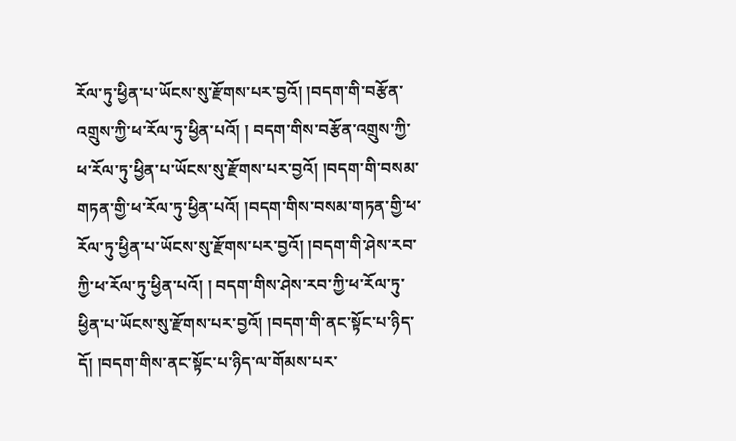རོལ་ཏུ་ཕྱིན་པ་ཡོངས་སུ་རྫོགས་པར་བྱའོ། །བདག་གི་བརྩོན་འགྲུས་ཀྱི་ཕ་རོལ་ཏུ་ཕྱིན་པའོ། ། བདག་གིས་བརྩོན་འགྲུས་ཀྱི་ཕ་རོལ་ཏུ་ཕྱིན་པ་ཡོངས་སུ་རྫོགས་པར་བྱའོ། །བདག་གི་བསམ་གཏན་གྱི་ཕ་རོལ་ཏུ་ཕྱིན་པའོ། །བདག་གིས་བསམ་གཏན་གྱི་ཕ་རོལ་ཏུ་ཕྱིན་པ་ཡོངས་སུ་རྫོགས་པར་བྱའོ། །བདག་གི་ཤེས་རབ་ཀྱི་ཕ་རོལ་ཏུ་ཕྱིན་པའོ། ། བདག་གིས་ཤེས་རབ་ཀྱི་ཕ་རོལ་ཏུ་ཕྱིན་པ་ཡོངས་སུ་རྫོགས་པར་བྱའོ། །བདག་གི་ནང་སྟོང་པ་ཉིད་དོ། །བདག་གིས་ནང་སྟོང་པ་ཉིད་ལ་གོམས་པར་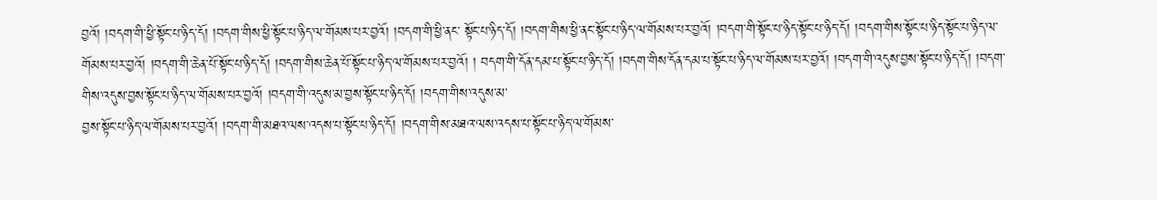བྱའོ། །བདག་གི་ཕྱི་སྟོང་པ་ཉིད་དོ། །བདག་གིས་ཕྱི་སྟོང་པ་ཉིད་ལ་གོམས་པར་བྱའོ། །བདག་གི་ཕྱི་ནང་ སྟོང་པ་ཉིད་དོ། །བདག་གིས་ཕྱི་ནང་སྟོང་པ་ཉིད་ལ་གོམས་པར་བྱའོ། །བདག་གི་སྟོང་པ་ཉིད་སྟོང་པ་ཉིད་དོ། །བདག་གིས་སྟོང་པ་ཉིད་སྟོང་པ་ཉིད་ལ་གོམས་པར་བྱའོ། །བདག་གི་ཆེན་པོ་སྟོང་པ་ཉིད་དོ། །བདག་གིས་ཆེན་པོ་སྟོང་པ་ཉིད་ལ་གོམས་པར་བྱའོ། ། བདག་གི་དོན་དམ་པ་སྟོང་པ་ཉིད་དོ། །བདག་གིས་དོན་དམ་པ་སྟོང་པ་ཉིད་ལ་གོམས་པར་བྱའོ། །བདག་གི་འདུས་བྱས་སྟོང་པ་ཉིད་དོ། །བདག་གིས་འདུས་བྱས་སྟོང་པ་ཉིད་ལ་གོམས་པར་བྱའོ། །བདག་གི་འདུས་མ་བྱས་སྟོང་པ་ཉིད་དོ། །བདག་གིས་འདུས་མ་
བྱས་སྟོང་པ་ཉིད་ལ་གོམས་པར་བྱའོ། །བདག་གི་མཐའ་ལས་འདས་པ་སྟོང་པ་ཉིད་དོ། །བདག་གིས་མཐའ་ལས་འདས་པ་སྟོང་པ་ཉིད་ལ་གོམས་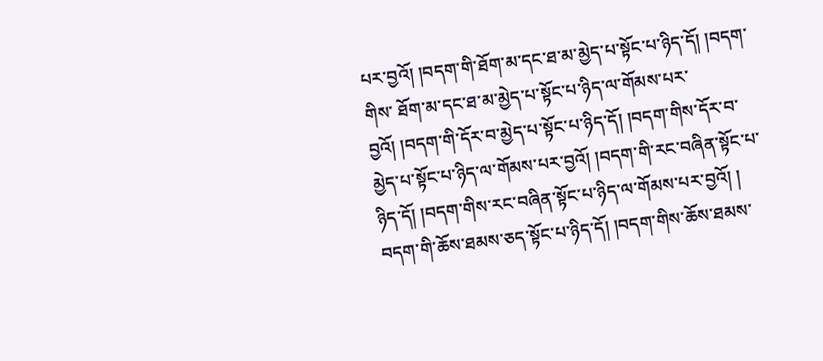པར་བྱའོ། །བདག་གི་ཐོག་མ་དང་ཐ་མ་མྱེད་པ་སྟོང་པ་ཉིད་དོ། །བདག་གིས་ ཐོག་མ་དང་ཐ་མ་མྱེད་པ་སྟོང་པ་ཉིད་ལ་གོམས་པར་བྱའོ། །བདག་གི་དོར་བ་མྱེད་པ་སྟོང་པ་ཉིད་དོ། །བདག་གིས་དོར་བ་མྱེད་པ་སྟོང་པ་ཉིད་ལ་གོམས་པར་བྱའོ། །བདག་གི་རང་བཞིན་སྟོང་པ་ཉིད་དོ། །བདག་གིས་རང་བཞིན་སྟོང་པ་ཉིད་ལ་གོམས་པར་བྱའོ། ། བདག་གི་ཆོས་ཐམས་ཅད་སྟོང་པ་ཉིད་དོ། །བདག་གིས་ཆོས་ཐམས་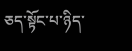ཅད་སྟོང་པ་ཉིད་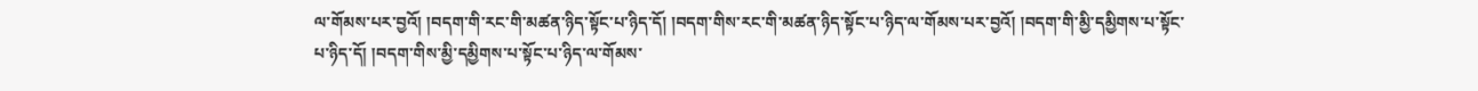ལ་གོམས་པར་བྱའོ། །བདག་གི་རང་གི་མཚན་ཉིད་སྟོང་པ་ཉིད་དོ། །བདག་གིས་རང་གི་མཚན་ཉིད་སྟོང་པ་ཉིད་ལ་གོམས་པར་བྱའོ། །བདག་གི་མྱི་དམྱིགས་པ་སྟོང་ པ་ཉིད་དོ། །བདག་གིས་མྱི་དམྱིགས་པ་སྟོང་པ་ཉིད་ལ་གོམས་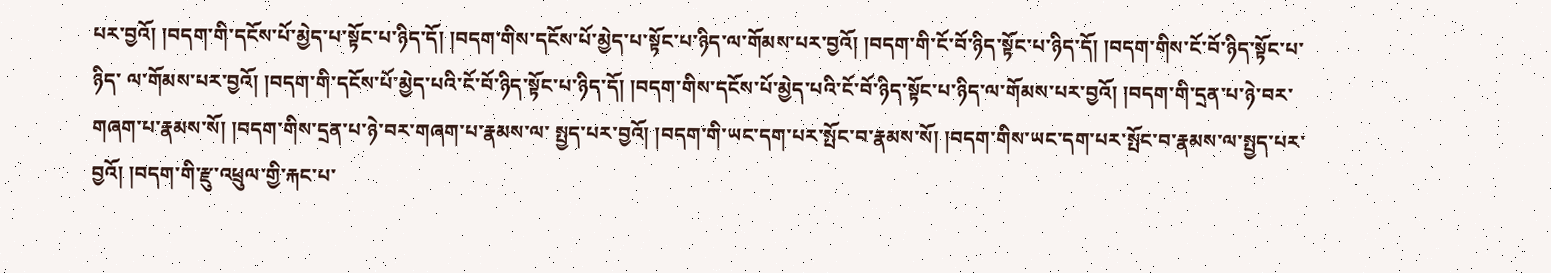པར་བྱའོ། །བདག་གི་དངོས་པོ་མྱེད་པ་སྟོང་པ་ཉིད་དོ། །བདག་གིས་དངོས་པོ་མྱེད་པ་སྟོང་པ་ཉིད་ལ་གོམས་པར་བྱའོ། །བདག་གི་ངོ་བོ་ཉིད་སྟོང་པ་ཉིད་དོ། །བདག་གིས་ངོ་བོ་ཉིད་སྟོང་པ་ཉིད་ ལ་གོམས་པར་བྱའོ། །བདག་གི་དངོས་པོ་མྱེད་པའི་ངོ་བོ་ཉིད་སྟོང་པ་ཉིད་དོ། །བདག་གིས་དངོས་པོ་མྱེད་པའི་ངོ་བོ་ཉིད་སྟོང་པ་ཉིད་ལ་གོམས་པར་བྱའོ། །བདག་གི་དྲན་པ་ཉེ་བར་གཞག་པ་རྣམས་སོ། །བདག་གིས་དྲན་པ་ཉེ་བར་གཞག་པ་རྣམས་ལ་ སྤྱད་པར་བྱའོ། །བདག་གི་ཡང་དག་པར་སྤོང་བ་རྣམས་སོ། །བདག་གིས་ཡང་དག་པར་སྤོང་བ་རྣམས་ལ་སྤྱད་པར་བྱའོ། །བདག་གི་རྫུ་འཕྲུལ་གྱི་རྐང་པ་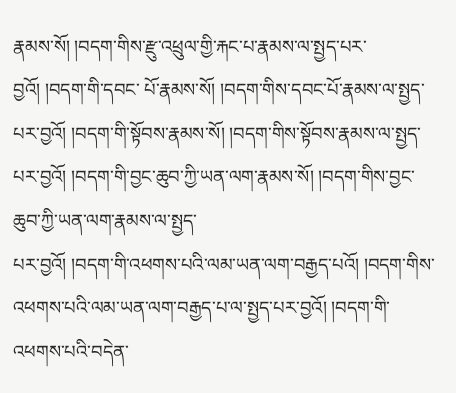རྣམས་སོ། །བདག་གིས་རྫུ་འཕྲུལ་གྱི་རྐང་པ་རྣམས་ལ་སྤྱད་པར་བྱའོ། །བདག་གི་དབང་ པོ་རྣམས་སོ། །བདག་གིས་དབང་པོ་རྣམས་ལ་སྤྱད་པར་བྱའོ། །བདག་གི་སྟོབས་རྣམས་སོ། །བདག་གིས་སྟོབས་རྣམས་ལ་སྤྱད་པར་བྱའོ། །བདག་གི་བྱང་ཆུབ་ཀྱི་ཡན་ལག་རྣམས་སོ། །བདག་གིས་བྱང་ཆུབ་ཀྱི་ཡན་ལག་རྣམས་ལ་སྤྱད་
པར་བྱའོ། །བདག་གི་འཕགས་པའི་ལམ་ཡན་ལག་བརྒྱད་པའོ། །བདག་གིས་འཕགས་པའི་ལམ་ཡན་ལག་བརྒྱད་པ་ལ་སྤྱད་པར་བྱའོ། །བདག་གི་འཕགས་པའི་བདེན་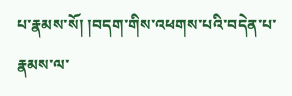པ་རྣམས་སོ། །བདག་གིས་འཕགས་པའི་བདེན་པ་རྣམས་ལ་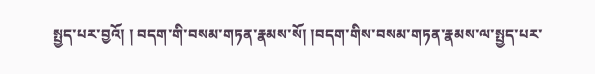སྤྱད་པར་བྱའོ། ། བདག་གི་བསམ་གཏན་རྣམས་སོ། །བདག་གིས་བསམ་གཏན་རྣམས་ལ་སྤྱད་པར་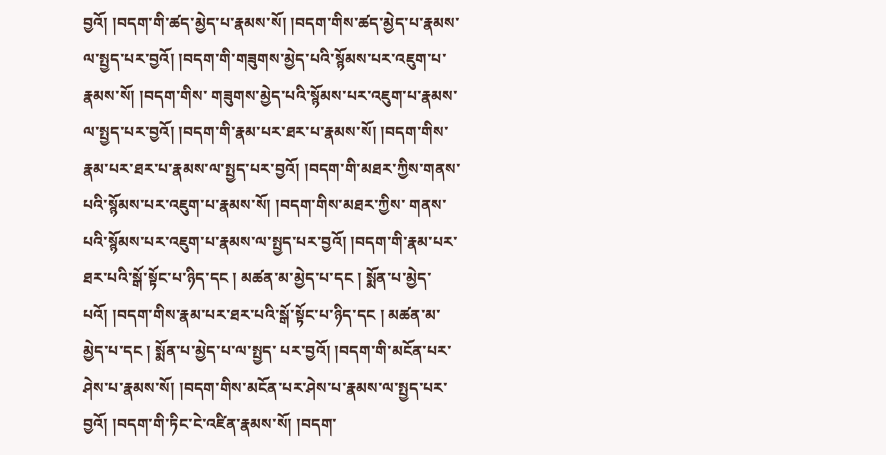བྱའོ། །བདག་གི་ཚད་མྱེད་པ་རྣམས་སོ། །བདག་གིས་ཚད་མྱེད་པ་རྣམས་ལ་སྤྱད་པར་བྱའོ། །བདག་གི་གཟུགས་མྱེད་པའི་སྙོམས་པར་འཇུག་པ་རྣམས་སོ། །བདག་གིས་ གཟུགས་མྱེད་པའི་སྙོམས་པར་འཇུག་པ་རྣམས་ལ་སྤྱད་པར་བྱའོ། །བདག་གི་རྣམ་པར་ཐར་པ་རྣམས་སོ། །བདག་གིས་རྣམ་པར་ཐར་པ་རྣམས་ལ་སྤྱད་པར་བྱའོ། །བདག་གི་མཐར་ཀྱིས་གནས་པའི་སྙོམས་པར་འཇུག་པ་རྣམས་སོ། །བདག་གིས་མཐར་ཀྱིས་ གནས་པའི་སྙོམས་པར་འཇུག་པ་རྣམས་ལ་སྤྱད་པར་བྱའོ། །བདག་གི་རྣམ་པར་ཐར་པའི་སྒོ་སྟོང་པ་ཉིད་དང ། མཚན་མ་མྱེད་པ་དང ། སྨོན་པ་མྱེད་པའོ། །བདག་གིས་རྣམ་པར་ཐར་པའི་སྒོ་སྟོང་པ་ཉིད་དང ། མཚན་མ་མྱེད་པ་དང ། སྨོན་པ་མྱེད་པ་ལ་སྤྱད་ པར་བྱའོ། །བདག་གི་མངོན་པར་ཤེས་པ་རྣམས་སོ། །བདག་གིས་མངོན་པར་ཤེས་པ་རྣམས་ལ་སྤྱད་པར་བྱའོ། །བདག་གི་ཏིང་ངེ་འཛིན་རྣམས་སོ། །བདག་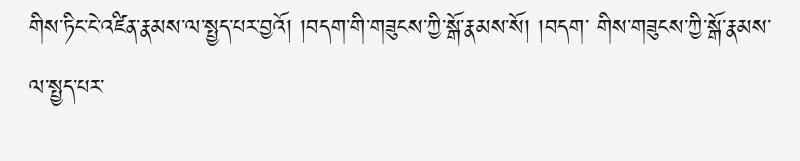གིས་ཏིང་ངེ་འཛིན་རྣམས་ལ་སྤྱད་པར་བྱའོ། །བདག་གི་གཟུངས་ཀྱི་སྒོ་རྣམས་སོ། །བདག་ གིས་གཟུངས་ཀྱི་སྒོ་རྣམས་ལ་སྤྱད་པར་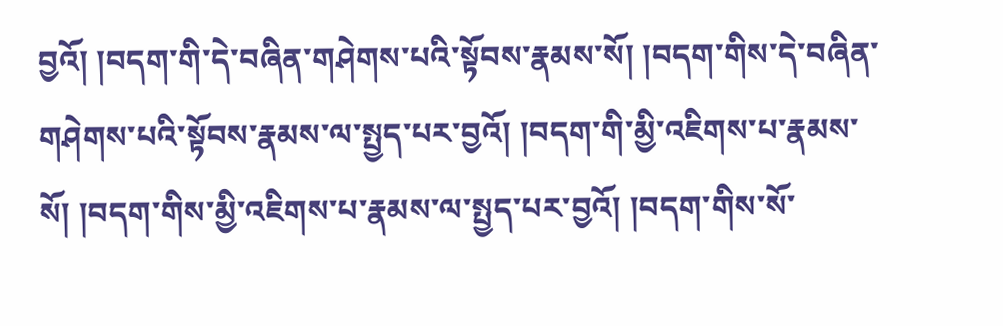བྱའོ། །བདག་གི་དེ་བཞིན་གཤེགས་པའི་སྟོབས་རྣམས་སོ། །བདག་གིས་དེ་བཞིན་གཤེགས་པའི་སྟོབས་རྣམས་ལ་སྤྱད་པར་བྱའོ། །བདག་གི་མྱི་འཇིགས་པ་རྣམས་སོ། །བདག་གིས་མྱི་འཇིགས་པ་རྣམས་ལ་སྤྱད་པར་བྱའོ། །བདག་གིས་སོ་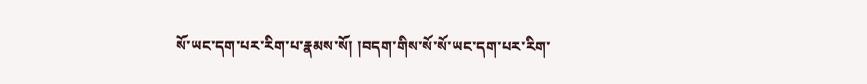སོ་ཡང་དག་པར་རིག་པ་རྣམས་སོ། །བདག་གིས་སོ་སོ་ཡང་དག་པར་རིག་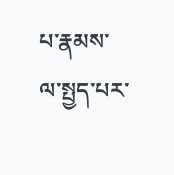པ་རྣམས་ལ་སྤྱད་པར་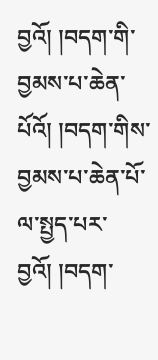བྱའོ། །བདག་གི་བྱམས་པ་ཆེན་པོའོ། །བདག་གིས་བྱམས་པ་ཆེན་པོ་ལ་སྤྱད་པར་བྱའོ། །བདག་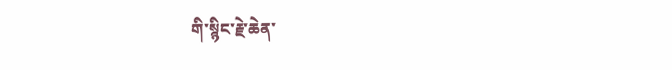གི་སྙིང་རྗེ་ཆེན་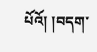པོའོ། །བདག་